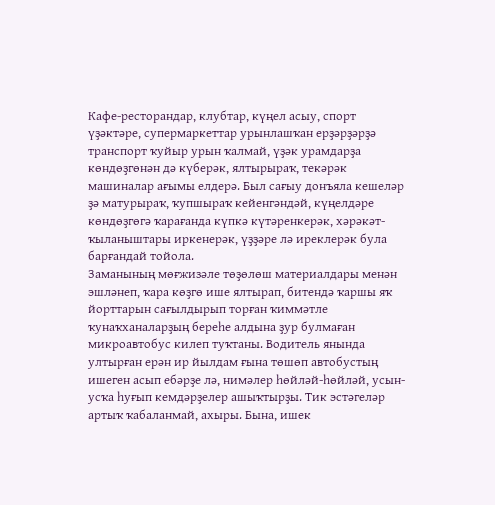Кафе-ресторандар, клубтар, күңел асыу, спорт үҙәктәре, супермаркеттар урынлашҡан ерҙәрҙәрҙә транспорт ҡуйыр урын ҡалмай, үҙәк урамдарҙа көндөҙгөнән дә күберәк, ялтырыраҡ, текәрәк машиналар ағымы елдерә. Был сағыу донъяла кешеләр ҙә матурыраҡ, ҡупшыраҡ кейенгәндәй, күңелдәре көндөҙгөгә ҡарағанда күпкә күтәренкерәк, хәрәкәт-ҡыланыштары иркенерәк, үҙҙәре лә иреклерәк була барғандай тойола.
Заманының мөғжизәле төҙөлөш материалдары менән эшләнеп, ҡара көҙгө ише ялтырап, битендә ҡаршы яҡ йорттарын сағылдырып торған ҡиммәтле ҡунаҡханаларҙың береһе алдына ҙур булмаған микроавтобус килеп туҡтаны. Водитель янында ултырған ерән ир йылдам ғына төшөп автобустың ишеген асып ебәрҙе лә, нимәлер һөйләй-һөйләй, усын-усҡа һуғып кемдәрҙелер ашыҡтырҙы. Тик эстәгеләр артыҡ ҡабаланмай, ахыры. Бына, ишек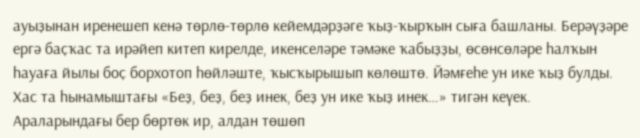ауыҙынан иренешеп кенә төрлө-төрлө кейемдәрҙәге ҡыҙ-ҡырҡын сыға башланы. Берәүҙәре ергә баҫҡас та ирәйеп китеп кирелде, икенселәре тәмәке ҡабыҙҙы, өсөнсөләре һалҡын һауаға йылы боҫ борхотоп һөйләште, ҡысҡырышып көлөштө. Йәмғеһе ун ике ҡыҙ булды. Хас та һынамыштағы «Беҙ, беҙ, беҙ инек, беҙ ун ике ҡыҙ инек…» тигән кеүек.
Араларындағы бер бөртөк ир, алдан төшөп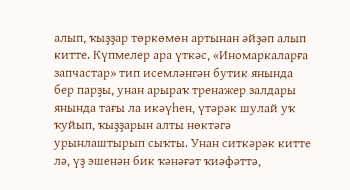алып, ҡыҙҙар төркөмөн артынан әйҙәп алып китте. Күпмелер ара үткәс, «Иномаркаларға запчастар» тип исемләнгән бутик янында бер парҙы, унан арыраҡ тренажер залдары янында тағы ла икәүһен, үтәрәк шулай уҡ ҡуйып, ҡыҙҙарын алты нөктәгә урынлаштырып сыҡты. Унан ситкәрәк китте лә, үҙ эшенән бик ҡәнәғәт ҡиәфәттә,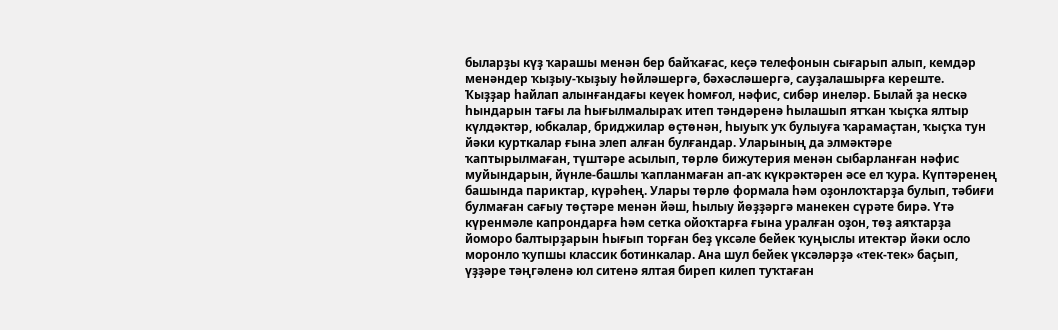быларҙы күҙ ҡарашы менән бер байҡағас, кеҫә телефонын сығарып алып, кемдәр менәндер ҡыҙыу-ҡыҙыу һөйләшергә, бәхәсләшергә, сауҙалашырға кереште.
Ҡыҙҙар һайлап алынғандағы кеүек һомғол, нәфис, сибәр инеләр. Былай ҙа нескә һындарын тағы ла һығылмалыраҡ итеп тәндәренә һылашып ятҡан ҡыҫҡа ялтыр күлдәктәр, юбкалар, бриджилар өҫтөнән, һыуыҡ уҡ булыуға ҡарамаҫтан, ҡыҫҡа тун йәки курткалар ғына элеп алған булғандар. Уларының да элмәктәре ҡаптырылмаған, түштәре асылып, төрлө бижутерия менән сыбарланған нәфис муйындарын, йүнле-башлы ҡапланмаған ап-аҡ күкрәктәрен әсе ел ҡура. Күптәренең башында париктар, күрәһең. Улары төрлө формала һәм оҙонлоҡтарҙа булып, тәбиғи булмаған сағыу төҫтәре менән йәш, һылыу йөҙҙәргә манекен сүрәте бирә. Үтә күренмәле капрондарға һәм сетка ойоҡтарға ғына уралған оҙон, төҙ аяҡтарҙа йоморо балтырҙарын һығып торған беҙ үксәле бейек ҡуңыслы итектәр йәки осло моронло ҡупшы классик ботинкалар. Ана шул бейек үксәләрҙә «тек-тек» баҫып, үҙҙәре тәңгәленә юл ситенә ялтая биреп килеп туҡтаған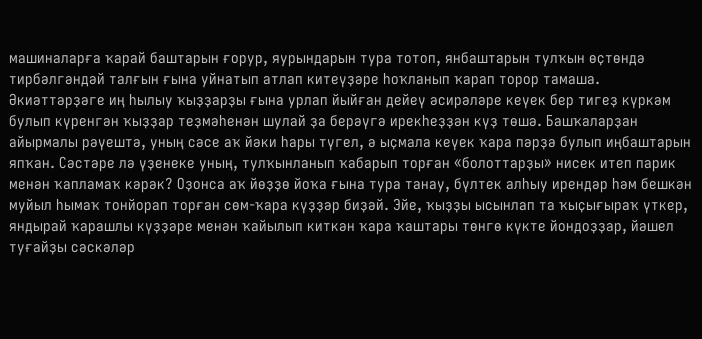машиналарға ҡарай баштарын ғорур, яурындарын тура тотоп, янбаштарын тулҡын өҫтөндә тирбәлгәндәй талғын ғына уйнатып атлап китеүҙәре һоҡланып ҡарап торор тамаша.
Әкиәттәрҙәге иң һылыу ҡыҙҙарҙы ғына урлап йыйған дейеү әсирәләре кеүек бер тигеҙ күркәм булып күренгән ҡыҙҙар теҙмәһенән шулай ҙа берәүгә ирекһеҙҙән күҙ төшә. Башҡаларҙан айырмалы рәүештә, уның сәсе аҡ йәки һары түгел, ә ыҫмала кеүек ҡара пәрҙә булып иңбаштарын япҡан. Сәстәре лә үҙенеке уның, тулҡынланып ҡабарып торған «болоттарҙы» нисек итеп парик менән ҡапламаҡ кәрәк? Оҙонса аҡ йөҙҙө йоҡа ғына тура танау, бүлтек алһыу ирендәр һәм бешкән муйыл һымаҡ тонйорап торған сөм-ҡара күҙҙәр биҙәй. Эйе, ҡыҙҙы ысынлап та ҡыҫығыраҡ үткер, яндырай ҡарашлы күҙҙәре менән ҡайылып киткән ҡара ҡаштары төнгө күкте йондоҙҙар, йәшел туғайҙы сәскәләр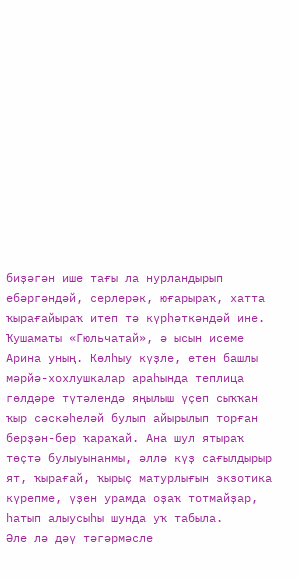биҙәгән ише тағы ла нурландырып ебәргәндәй, серлерәк, юғарыраҡ, хатта ҡырағайыраҡ итеп тә күрһәткәндәй ине.
Ҡушаматы «Гюльчатай», ә ысын исеме Арина уның. Көлһыу күҙле, етен башлы мәрйә-хохлушкалар араһында теплица гөлдәре түтәлендә яңылыш үҫеп сыҡҡан ҡыр сәскәһеләй булып айырылып торған берҙән-бер ҡараҡай. Ана шул ятыраҡ төҫтә булыуынанмы, әллә күҙ сағылдырыр ят, ҡырағай, ҡырыҫ матурлығын экзотика күрепме, үҙен урамда оҙаҡ тотмайҙар, һатып алыусыһы шунда уҡ табыла.
Әле лә дәү тәгәрмәсле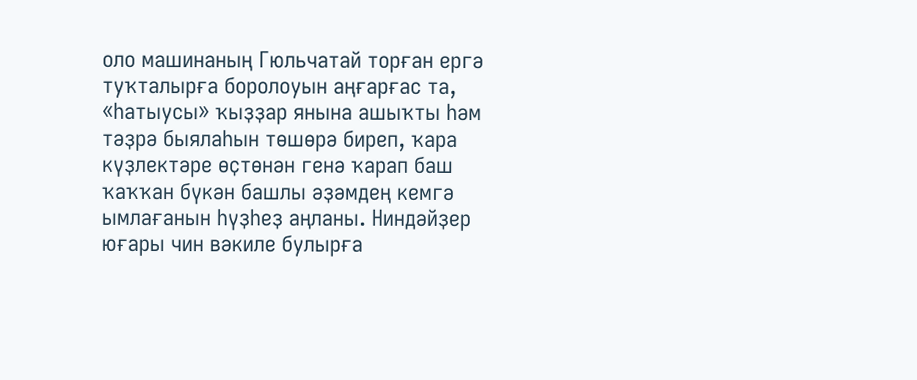оло машинаның Гюльчатай торған ергә туҡталырға боролоуын аңғарғас та, «һатыусы» ҡыҙҙар янына ашыҡты һәм тәҙрә быялаһын төшөрә биреп, ҡара күҙлектәре өҫтөнән генә ҡарап баш ҡаҡҡан бүкән башлы әҙәмдең кемгә ымлағанын һүҙһеҙ аңланы. Ниндәйҙер юғары чин вәкиле булырға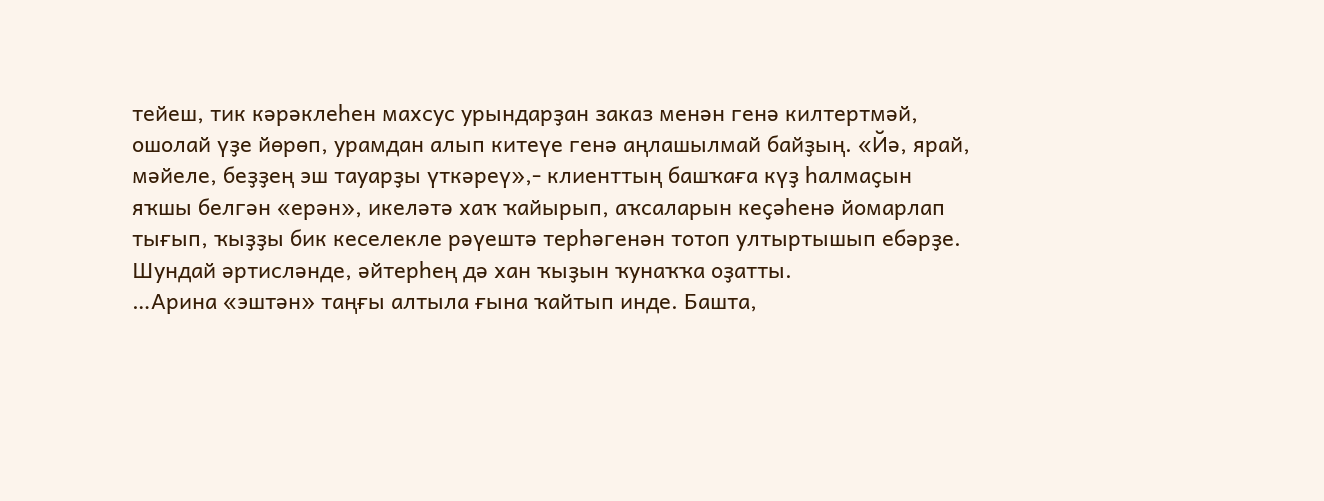тейеш, тик кәрәклеһен махсус урындарҙан заказ менән генә килтертмәй, ошолай үҙе йөрөп, урамдан алып китеүе генә аңлашылмай байҙың. «Йә, ярай, мәйеле, беҙҙең эш тауарҙы үткәреү»,- клиенттың башҡаға күҙ һалмаҫын яҡшы белгән «ерән», икеләтә хаҡ ҡайырып, аҡсаларын кеҫәһенә йомарлап тығып, ҡыҙҙы бик кеселекле рәүештә терһәгенән тотоп ултыртышып ебәрҙе. Шундай әртисләнде, әйтерһең дә хан ҡыҙын ҡунаҡҡа оҙатты.
…Арина «эштән» таңғы алтыла ғына ҡайтып инде. Башта,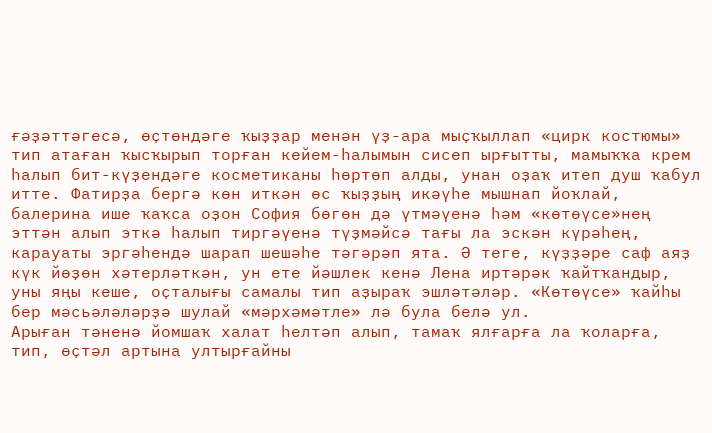ғәҙәттәгесә, өҫтөндәге ҡыҙҙар менән үҙ-ара мыҫҡыллап «цирк костюмы» тип атаған ҡысҡырып торған кейем-һалымын сисеп ырғытты, мамыҡҡа крем һалып бит-күҙендәге косметиканы һөртөп алды, унан оҙаҡ итеп душ ҡабул итте. Фатирҙа бергә көн иткән өс ҡыҙҙың икәүһе мышнап йоҡлай, балерина ише ҡаҡса оҙон София бөгөн дә үтмәүенә һәм «көтөүсе»нең эттән алып эткә һалып тиргәүенә түҙмәйсә тағы ла эскән күрәһең, карауаты эргәһендә шарап шешәһе тәгәрәп ята. Ә теге, күҙҙәре саф аяҙ күк йөҙөн хәтерләткән, ун ете йәшлек кенә Лена иртәрәк ҡайтҡандыр, уны яңы кеше, оҫталығы самалы тип аҙыраҡ эшләтәләр. «Көтөүсе» ҡайһы бер мәсьәләләрҙә шулай «мәрхәмәтле» лә була белә ул.
Арыған тәненә йомшаҡ халат һелтәп алып, тамаҡ ялғарға ла ҡоларға, тип, өҫтәл артына ултырғайны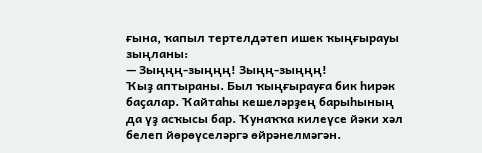ғына, ҡапыл тертелдәтеп ишек ҡыңғырауы зыңланы:
— Зыңңң-зыңңң! Зыңң-зыңңң!
Ҡыҙ аптыраны. Был ҡыңғырауға бик һирәк баҫалар. Ҡайтаһы кешеләрҙең барыһының да үҙ асҡысы бар. Ҡунаҡҡа килеүсе йәки хәл белеп йөрөүселәргә өйрәнелмәгән.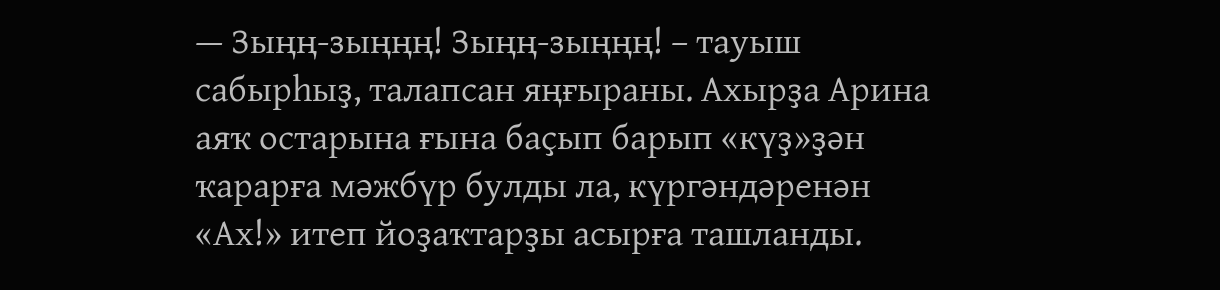— Зыңң-зыңңң! Зыңң-зыңңң! – тауыш сабырһыҙ, талапсан яңғыраны. Ахырҙа Арина аяҡ остарына ғына баҫып барып «күҙ»ҙән ҡарарға мәжбүр булды ла, күргәндәренән «Ах!» итеп йоҙаҡтарҙы асырға ташланды.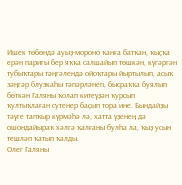Ишек төбөндә ауыҙ-мороно ҡанға батҡан, ҡыҫҡа ерән паригы бер яҡҡа салшайып төшкән, күгәргән тубыҡтары тәңгәлендә ойоҡтары йыртылып, асыҡ зәңгәр блузкаһы тәпәрләнеп, бысраҡҡа буялып бөткән Галяны ҡолап китеүҙән ҡурсып ҡултыҡлаған сутенер баҫып тора ине. Бындайҙы тәүге тапҡыр күрмәһә лә, хатта үҙенең дә ошондайыраҡ хәлгә ҡалғаны булһа ла, ҡыҙ усын тешләп ҡатып ҡалды.
Олег Галяны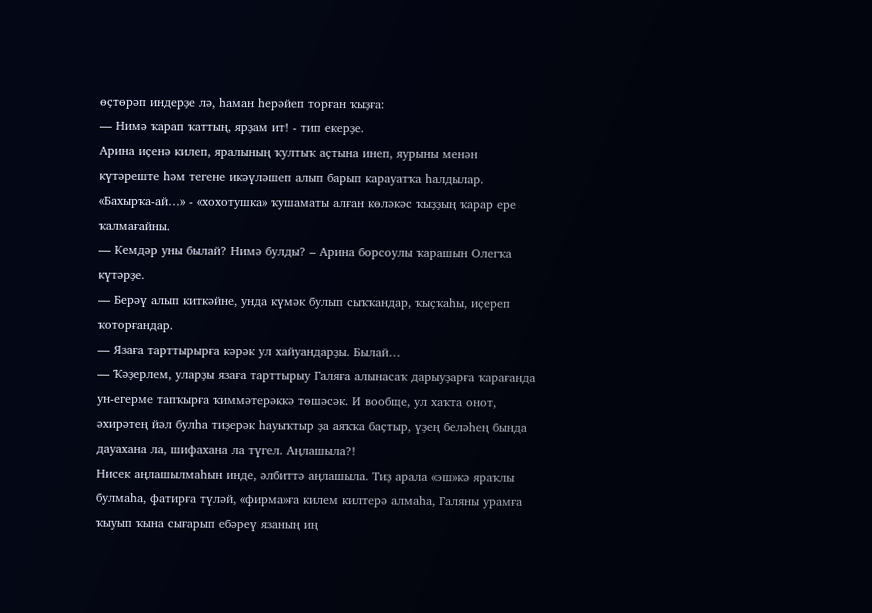өҫтөрәп индерҙе лә, һаман һерәйеп торған ҡыҙға:
— Нимә ҡарап ҡаттың, ярҙам ит! - тип екерҙе.
Арина иҫенә килеп, яралының ҡултыҡ аҫтына инеп, яурыны менән күтәреште һәм тегене икәүләшеп алып барып карауатҡа һалдылар. «Бахырҡа-ай…» - «хохотушка» ҡушаматы алған көләкәс ҡыҙҙың ҡарар ере ҡалмағайны.
— Кемдәр уны былай? Нимә булды? – Арина борсоулы ҡарашын Олегҡа күтәрҙе.
— Берәү алып киткәйне, унда күмәк булып сыҡҡандар, ҡыҫҡаһы, иҫереп ҡоторғандар.
— Язаға тарттырырға кәрәк ул хайуандарҙы. Былай…
— Ҡәҙерлем, уларҙы язаға тарттырыу Галяға алынасаҡ дарыуҙарға ҡарағанда ун-егерме тапҡырға ҡиммәтерәккә төшәсәк. И вообще, ул хаҡта онот, әхирәтең йәл булһа тиҙерәк һауыҡтыр ҙа аяҡҡа баҫтыр, үҙең беләһең бында дауахана ла, шифахана ла түгел. Аңлашыла?!
Нисек аңлашылмаһын инде, әлбиттә аңлашыла. Тиҙ арала «эш»кә яраҡлы булмаһа, фатирға түләй, «фирма»ға килем килтерә алмаһа, Галяны урамға ҡыуып ҡына сығарып ебәреү язаның иң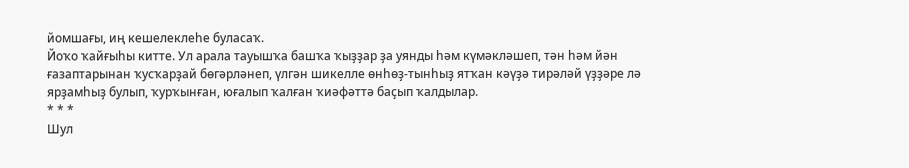йомшағы, иң кешелеклеһе буласаҡ.
Йоҡо ҡайғыһы китте. Ул арала тауышҡа башҡа ҡыҙҙар ҙа уянды һәм күмәкләшеп, тән һәм йән ғазаптарынан ҡусҡарҙай бөгәрләнеп, үлгән шикелле өнһөҙ-тынһыҙ ятҡан кәүҙә тирәләй үҙҙәре лә ярҙамһыҙ булып, ҡурҡынған, юғалып ҡалған ҡиәфәттә баҫып ҡалдылар.
* * *
Шул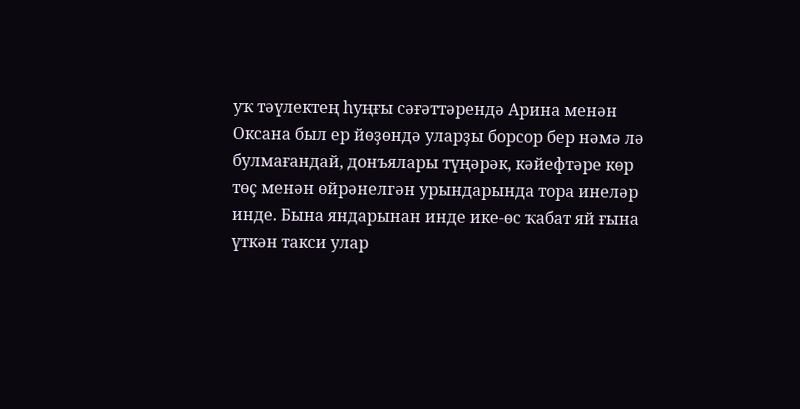уҡ тәүлектең һуңғы сәғәттәрендә Арина менән Оксана был ер йөҙөндә уларҙы борсор бер нәмә лә булмағандай, донъялары түңәрәк, кәйефтәре көр төҫ менән өйрәнелгән урындарында тора инеләр инде. Бына яндарынан инде ике-өс ҡабат яй ғына үткән такси улар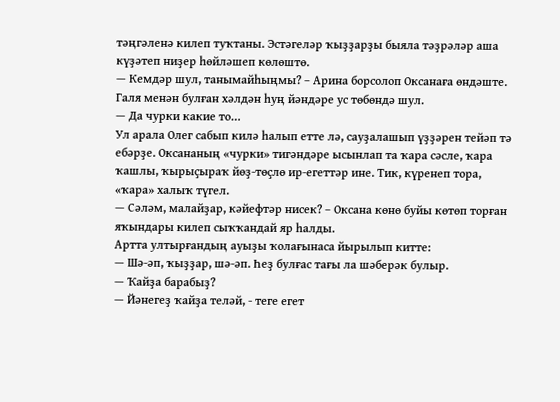тәңгәленә килеп туҡтаны. Эстәгеләр ҡыҙҙарҙы быяла тәҙрәләр аша күҙәтеп ниҙер һөйләшеп көлөштө.
— Кемдәр шул, танымайһыңмы? – Арина борсолоп Оксанаға өндәште. Галя менән булған хәлдән һуң йәндәре ус төбөндә шул.
— Да чурки какие то…
Ул арала Олег сабып килә һалып етте лә, сауҙалашып үҙҙәрен тейәп тә ебәрҙе. Оксананың «чурки» тигәндәре ысынлап та ҡара сәсле, ҡара ҡашлы, ҡырыҫыраҡ йөҙ-төҫлө ир-егеттәр ине. Тик, күренеп тора, «ҡара» халыҡ түгел.
— Сәләм, малайҙар, кәйефтәр нисек? – Оксана көнө буйы көтөп торған яҡындары килеп сыҡҡандай яр һалды.
Артта ултырғандың ауыҙы ҡолағынаса йырылып китте:
— Шә-әп, ҡыҙҙар, шә-әп. Һеҙ булғас тағы ла шәберәк булыр.
— Ҡайҙа барабыҙ?
— Йәнегеҙ ҡайҙа теләй, - теге егет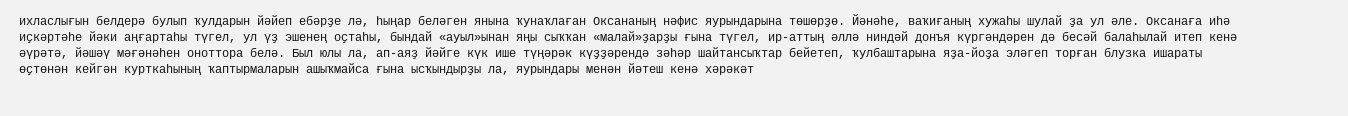ихласлығын белдерә булып ҡулдарын йәйеп ебәрҙе лә, һыңар беләген янына ҡунаҡлаған Оксананың нәфис яурындарына төшөрҙө. Йәнәһе, ваҡиғаның хужаһы шулай ҙа ул әле. Оксанаға иһә иҫкәртәһе йәки аңғартаһы түгел, ул үҙ эшенең оҫтаһы, бындай «ауыл»ынан яңы сыҡҡан «малай»ҙарҙы ғына түгел, ир-аттың әллә ниндәй донъя күргәндәрен дә бесәй балаһылай итеп кенә әүрәтә, йәшәү мәғәнәһен оноттора белә. Был юлы ла, ап-аяҙ йәйге күк ише түңәрәк күҙҙәрендә зәһәр шайтансыҡтар бейетеп, ҡулбаштарына яҙа-йоҙа эләгеп торған блузка ишараты өҫтөнән кейгән курткаһының ҡаптырмаларын ашыҡмайса ғына ысҡындырҙы ла, яурындары менән йәтеш кенә хәрәкәт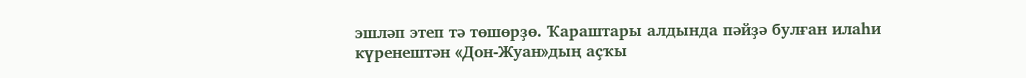эшләп этеп тә төшөрҙө. Ҡараштары алдында пәйҙә булған илаһи күренештән «Дон-Жуан»дың аҫҡы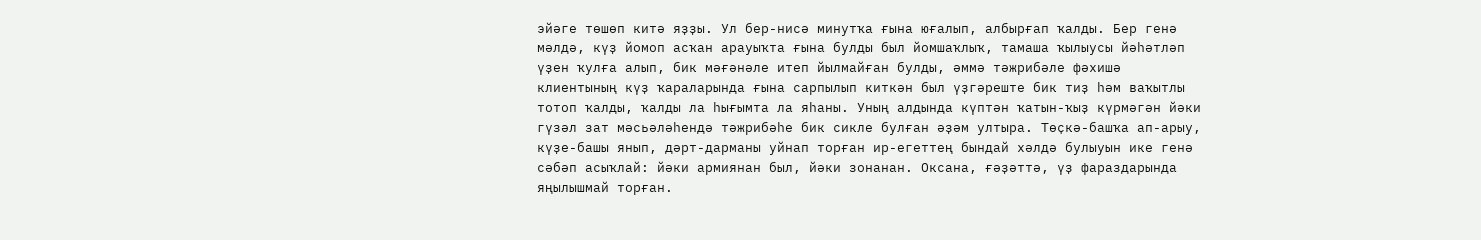эйәге төшөп китә яҙҙы. Ул бер-нисә минутҡа ғына юғалып, албырғап ҡалды. Бер генә мәлдә, күҙ йомоп асҡан арауыҡта ғына булды был йомшаҡлыҡ, тамаша ҡылыусы йәһәтләп үҙен ҡулға алып, бик мәғәнәле итеп йылмайған булды, әммә тәжрибәле фәхишә клиентының күҙ ҡараларында ғына сарпылып киткән был үҙгәреште бик тиҙ һәм ваҡытлы тотоп ҡалды, ҡалды ла һығымта ла яһаны. Уның алдында күптән ҡатын-ҡыҙ күрмәгән йәки гүзәл зат мәсьәләһендә тәжрибәһе бик сикле булған әҙәм ултыра. Төҫкә-башҡа ап-арыу, күҙе-башы янып, дәрт-дарманы уйнап торған ир-егеттең бындай хәлдә булыуын ике генә сәбәп асыҡлай: йәки армиянан был, йәки зонанан. Оксана, ғәҙәттә, үҙ фараздарында яңылышмай торған.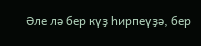Әле лә бер күҙ һирпеүҙә, бер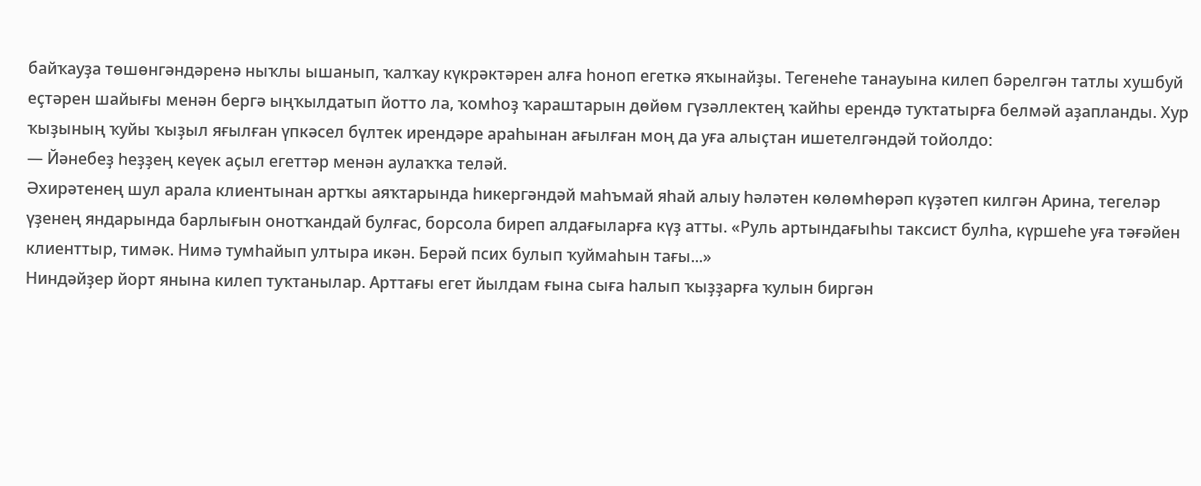байҡауҙа төшөнгәндәренә ныҡлы ышанып, ҡалҡау күкрәктәрен алға һоноп егеткә яҡынайҙы. Тегенеһе танауына килеп бәрелгән татлы хушбуй еҫтәрен шайығы менән бергә ыңҡылдатып йотто ла, ҡомһоҙ ҡараштарын дөйөм гүзәллектең ҡайһы ерендә туҡтатырға белмәй аҙапланды. Хур ҡыҙының ҡуйы ҡыҙыл яғылған үпкәсел бүлтек ирендәре араһынан ағылған моң да уға алыҫтан ишетелгәндәй тойолдо:
— Йәнебеҙ һеҙҙең кеүек аҫыл егеттәр менән аулаҡҡа теләй.
Әхирәтенең шул арала клиентынан артҡы аяҡтарында һикергәндәй маһъмай яһай алыу һәләтен көлөмһөрәп күҙәтеп килгән Арина, тегеләр үҙенең яндарында барлығын онотҡандай булғас, борсола биреп алдағыларға күҙ атты. «Руль артындағыһы таксист булһа, күршеһе уға тәғәйен клиенттыр, тимәк. Нимә тумһайып ултыра икән. Берәй псих булып ҡуймаһын тағы...»
Ниндәйҙер йорт янына килеп туҡтанылар. Арттағы егет йылдам ғына сыға һалып ҡыҙҙарға ҡулын биргән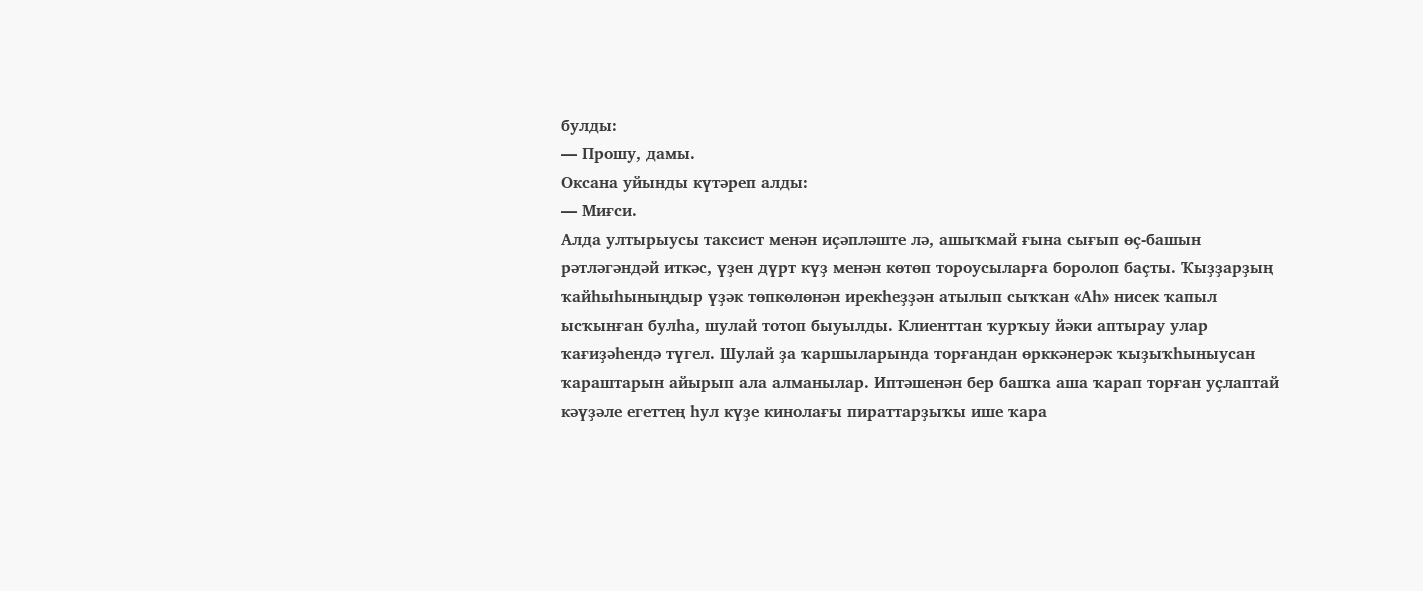булды:
— Прошу, дамы.
Оксана уйынды күтәреп алды:
— Миғси.
Алда ултырыусы таксист менән иҫәпләште лә, ашыҡмай ғына сығып өҫ-башын рәтләгәндәй иткәс, үҙен дүрт күҙ менән көтөп тороусыларға боролоп баҫты. Ҡыҙҙарҙың ҡайһыһыныңдыр үҙәк төпкөлөнән ирекһеҙҙән атылып сыҡҡан «Аһ» нисек ҡапыл ысҡынған булһа, шулай тотоп быуылды. Клиенттан ҡурҡыу йәки аптырау улар ҡағиҙәһендә түгел. Шулай ҙа ҡаршыларында торғандан өрккәнерәк ҡыҙыҡһыныусан ҡараштарын айырып ала алманылар. Иптәшенән бер башҡа аша ҡарап торған уҫлаптай кәүҙәле егеттең һул күҙе кинолағы пираттарҙыҡы ише ҡара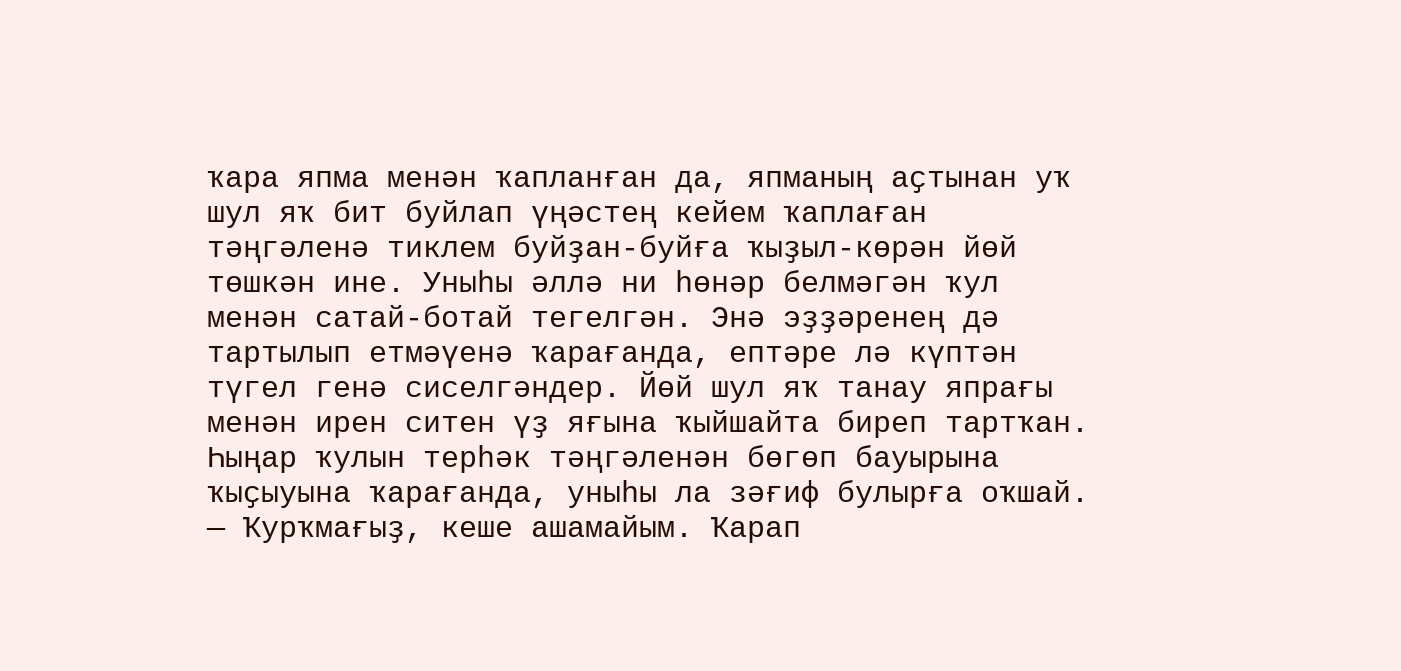ҡара япма менән ҡапланған да, япманың аҫтынан уҡ шул яҡ бит буйлап үңәстең кейем ҡаплаған тәңгәленә тиклем буйҙан-буйға ҡыҙыл-көрән йөй төшкән ине. Уныһы әллә ни һөнәр белмәгән ҡул менән сатай-ботай тегелгән. Энә эҙҙәренең дә тартылып етмәүенә ҡарағанда, ептәре лә күптән түгел генә сиселгәндер. Йөй шул яҡ танау япрағы менән ирен ситен үҙ яғына ҡыйшайта биреп тартҡан. Һыңар ҡулын терһәк тәңгәленән бөгөп бауырына ҡыҫыуына ҡарағанда, уныһы ла зәғиф булырға оҡшай.
— Ҡурҡмағыҙ, кеше ашамайым. Ҡарап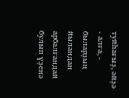туйһағыҙ, әйҙә - алға, - быларҙың йыландан арбалғандай булып үҙенә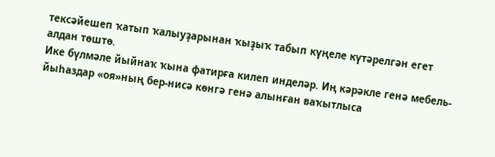тексәйешеп ҡатып ҡалыуҙарынан ҡыҙыҡ табып күңеле күтәрелгән егет алдан төштө.
Ике бүлмәле йыйнаҡ ҡына фатирға килеп инделәр. Иң кәрәкле генә мебель-йыһаздар «оя»ның бер-нисә көнгә генә алынған ваҡытлыса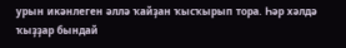урын икәнлеген әллә ҡайҙан ҡысҡырып тора. Һәр хәлдә ҡыҙҙар бындай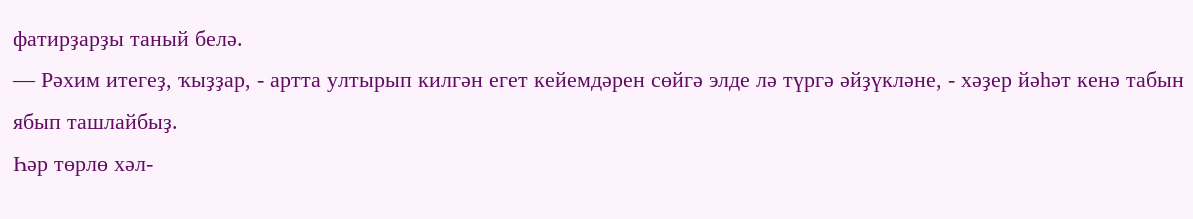фатирҙарҙы таный белә.
— Рәхим итегеҙ, ҡыҙҙар, - артта ултырып килгән егет кейемдәрен сөйгә элде лә түргә әйҙүкләне, - хәҙер йәһәт кенә табын ябып ташлайбыҙ.
Һәр төрлө хәл-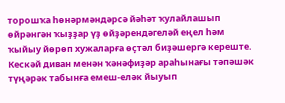торошҡа һөнәрмәндәрсә йәһәт ҡулайлашып өйрәнгән ҡыҙҙар үҙ өйҙәрендәгеләй еңел һәм ҡыйыу йөрөп хужаларға өҫтәл биҙәшергә кереште. Кескәй диван менән ҡәнәфиҙәр араһынағы тәпәшәк түңәрәк табынға емеш-еләк йыуып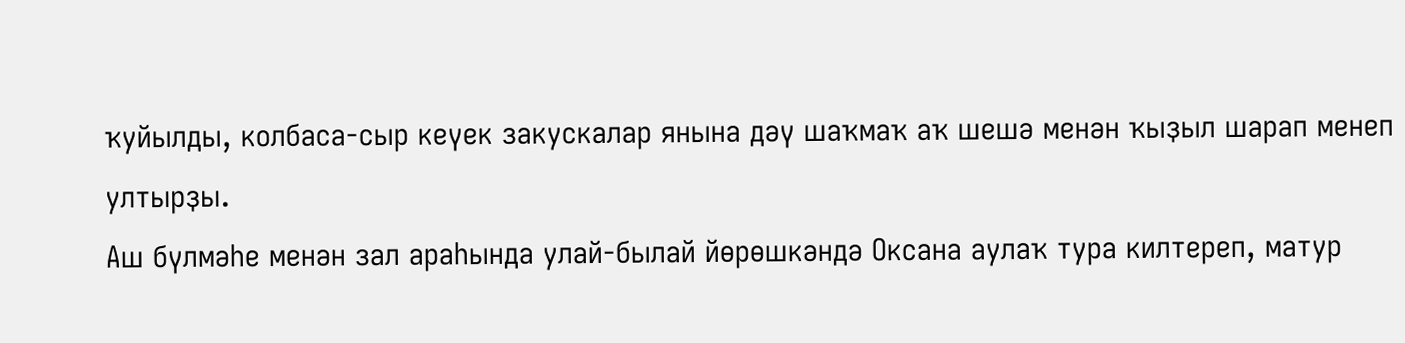ҡуйылды, колбаса-сыр кеүек закускалар янына дәү шаҡмаҡ аҡ шешә менән ҡыҙыл шарап менеп ултырҙы.
Аш бүлмәһе менән зал араһында улай-былай йөрөшкәндә Оксана аулаҡ тура килтереп, матур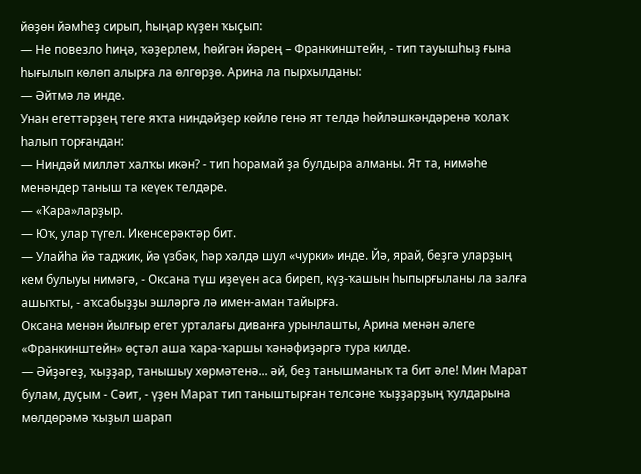йөҙөн йәмһеҙ сирып, һыңар күҙен ҡыҫып:
— Не повезло һиңә, ҡәҙерлем, һөйгән йәрең – Франкинштейн, - тип тауышһыҙ ғына һығылып көлөп алырға ла өлгөрҙө. Арина ла пырхылданы:
— Әйтмә лә инде.
Унан егеттәрҙең теге яҡта ниндәйҙер көйлө генә ят телдә һөйләшкәндәренә ҡолаҡ һалып торғандан:
— Ниндәй милләт халҡы икән? - тип һорамай ҙа булдыра алманы. Ят та, нимәһе менәндер таныш та кеүек телдәре.
— «Ҡара»ларҙыр.
— Юҡ, улар түгел. Икенсерәктәр бит.
— Улайһа йә таджик, йә үзбәк, һәр хәлдә шул «чурки» инде. Йә, ярай, беҙгә уларҙың кем булыуы нимәгә, - Оксана түш иҙеүен аса биреп, күҙ-ҡашын һыпырғыланы ла залға ашыҡты, - аҡсабыҙҙы эшләргә лә имен-аман тайырға.
Оксана менән йылғыр егет урталағы диванға урынлашты, Арина менән әлеге «Франкинштейн» өҫтәл аша ҡара-ҡаршы ҡәнәфиҙәргә тура килде.
— Әйҙәгеҙ, ҡыҙҙар, танышыу хөрмәтенә... әй, беҙ танышманыҡ та бит әле! Мин Марат булам, дуҫым - Сәит, - үҙен Марат тип таныштырған телсәне ҡыҙҙарҙың ҡулдарына мөлдөрәмә ҡыҙыл шарап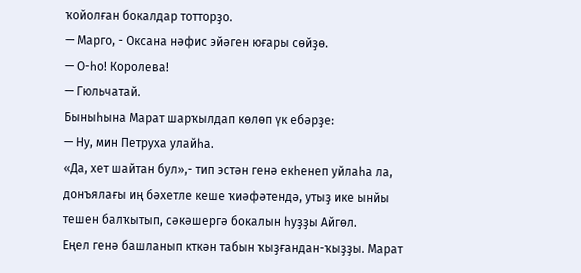ҡойолған бокалдар тотторҙо.
— Марго, - Оксана нәфис эйәген юғары сөйҙө.
— О-һо! Королева!
— Гюльчатай.
Быныһына Марат шарҡылдап көлөп үк ебәрҙе:
— Ну, мин Петруха улайһа.
«Да, хет шайтан бул»,- тип эстән генә екһенеп уйлаһа ла, донъялағы иң бәхетле кеше ҡиәфәтендә, утыҙ ике ынйы тешен балҡытып, сәкәшергә бокалын һуҙҙы Айгөл.
Еңел генә башланып кткән табын ҡыҙғандан-ҡыҙҙы. Марат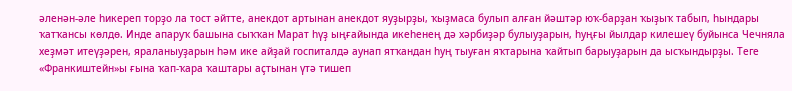әленән-әле һикереп торҙо ла тост әйтте, анекдот артынан анекдот яуҙырҙы, ҡыҙмаса булып алған йәштәр юҡ-барҙан ҡыҙыҡ табып, һындары ҡатҡансы көлдө. Инде апаруҡ башына сыҡҡан Марат һүҙ ыңғайында икеһенең дә хәрбиҙәр булыуҙарын, һуңғы йылдар килешеү буйынса Чечняла хеҙмәт итеүҙәрен, яраланыуҙарын һәм ике айҙай госпиталдә аунап ятҡандан һуң тыуған яҡтарына ҡайтып барыуҙарын да ысҡындырҙы. Теге «Франкиштейн»ы ғына ҡап-ҡара ҡаштары аҫтынан үтә тишеп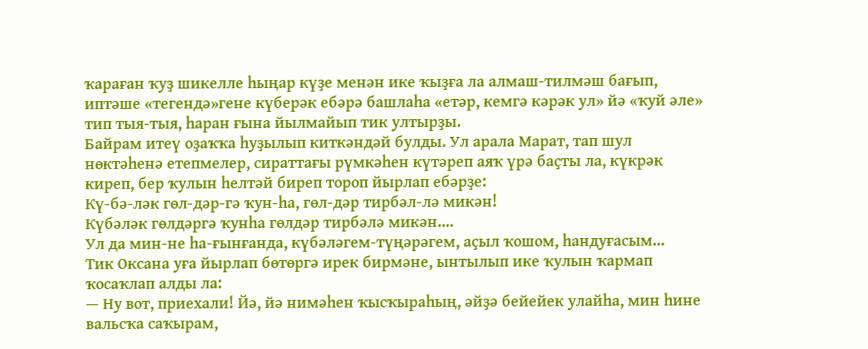ҡараған ҡуҙ шикелле һыңар күҙе менән ике ҡыҙға ла алмаш-тилмәш бағып, иптәше «тегендә»гене күберәк ебәрә башлаһа «етәр, кемгә кәрәк ул» йә «ҡуй әле» тип тыя-тыя, һаран ғына йылмайып тик ултырҙы.
Байрам итеү оҙаҡҡа һуҙылып киткәндәй булды. Ул арала Марат, тап шул нөктәһенә етепмелер, сираттағы рүмкәһен күтәреп аяҡ үрә баҫты ла, күкрәк киреп, бер ҡулын һелтәй биреп тороп йырлап ебәрҙе:
Кү-бә-ләк гөл-дәр-гә ҡун-һа, гөл-дәр тирбәл-лә микән!
Күбәләк гөлдәргә ҡунһа гөлдәр тирбәлә микән....
Ул да мин-не һа-ғынғанда, күбәләгем-түңәрәгем, аҫыл ҡошом, һандуғасым...
Тик Оксана уға йырлап бөтөргә ирек бирмәне, ынтылып ике ҡулын ҡармап ҡосаҡлап алды ла:
— Ну вот, приехали! Йә, йә нимәһен ҡысҡыраһың, әйҙә бейейек улайһа, мин һине вальсҡа саҡырам,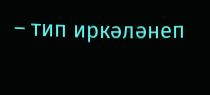– тип иркәләнеп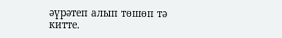әүрәтеп алып төшөп тә китте.